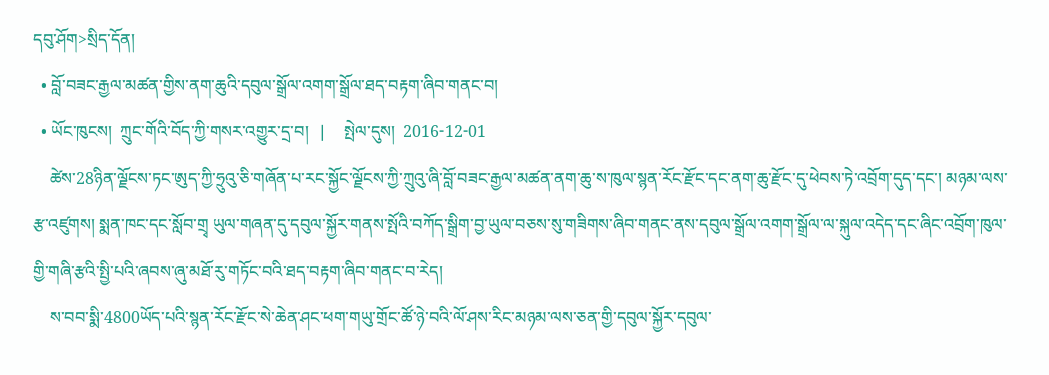དབུ་ཤོག>སྲིད་དོན།
  • བློ་བཟང་རྒྱལ་མཚན་གྱིས་ནག་ཆུའི་དབུལ་སྒྲོལ་འགག་སྒྲོལ་ཐད་བརྟག་ཞིབ་གནང་བ།
  • ཡོང་ཁུངས།  ཀྲུང་གོའི་བོད་ཀྱི་གསར་འགྱུར་དྲ་བ།   |     སྤེལ་དུས།  2016-12-01
    ཚེས་28ཉིན་ལྗོངས་ཏང་ཨུད་ཀྱི་ཧྲུའུ་ཅི་གཞོན་པ་རང་སྐྱོང་ལྗོངས་ཀྱི་ཀྲུའུ་ཞི་བློ་བཟང་རྒྱལ་མཚན་ནག་ཆུ་ས་ཁུལ་སྙན་རོང་རྫོང་དང་ནག་ཆུ་རྫོང་དུ་ཕེབས་ཏེ་འབྲོག་དུད་དང་། མཉམ་ལས་རྩ་འཛུགས། སྨན་ཁང་དང་སློབ་གྲྭ ཡུལ་གཞན་དུ་དབུལ་སྐྱོར་གནས་སྤོའི་བཀོད་སྒྲིག་བྱ་ཡུལ་བཅས་སུ་གཟིགས་ཞིབ་གནང་ནས་དབུལ་སྒྲོལ་འགག་སྒྲོལ་ལ་སྐུལ་འདེད་དང་ཞིང་འབྲོག་ཁུལ་གྱི་གཞི་རྩའི་སྤྱི་པའི་ཞབས་ཞུ་མཐོ་རུ་གཏོང་བའི་ཐད་བརྟག་ཞིབ་གནང་བ་རེད།
    ས་བབ་སྨི་4800ཡོད་པའི་སྙན་རོང་རྫོང་སེ་ཆེན་ཤང་ཕག་གཡུ་གྲོང་ཚོ་ཉེ་བའི་ལོ་ཤས་རིང་མཉམ་ལས་ཅན་གྱི་དབུལ་སྐྱོར་དབུལ་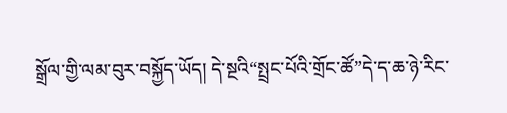སྒྲོལ་གྱི་ལམ་བུར་བསྐྱོད་ཡོད། དེ་སྔའི“སྤྲང་པོའི་གྲོང་ཚོ”དེ་ད་ཆ་ཉེ་རིང་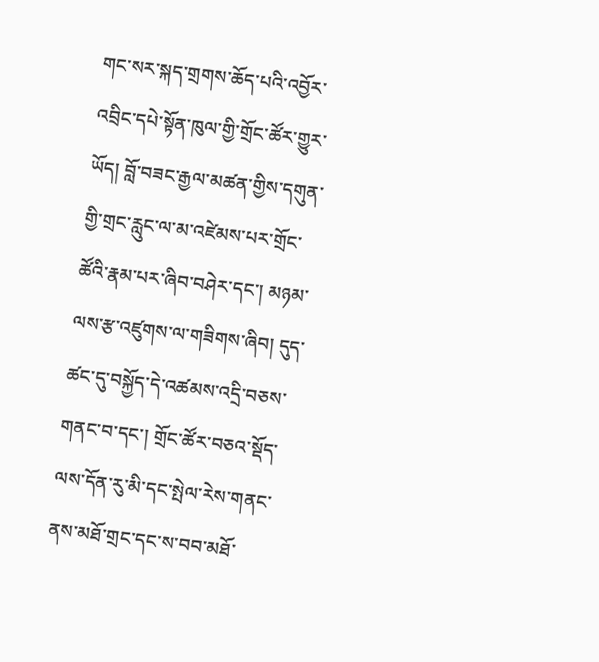གང་སར་སྐད་གྲགས་ཆོད་པའི་འབྱོར་འབྲིང་དཔེ་སྟོན་ཁུལ་གྱི་གྲོང་ཚོར་གྱུར་ཡོད། བློ་བཟང་རྒྱལ་མཚན་གྱིས་དགུན་གྱི་གྲང་རླུང་ལ་མ་འཛེམས་པར་གྲོང་ཚོའི་རྣམ་པར་ཞིབ་བཤེར་དང་། མཉམ་ལས་རྩ་འཛུགས་ལ་གཟིགས་ཞིབ། དུད་ཚང་དུ་བསྐྱོད་དེ་འཚམས་འདྲི་བཅས་གནང་བ་དང་། གྲོང་ཚོར་བཅའ་སྡོད་ལས་དོན་རུ་མི་དང་སྤེལ་རེས་གནང་ནས་མཐོ་གྲང་དང་ས་བབ་མཐོ་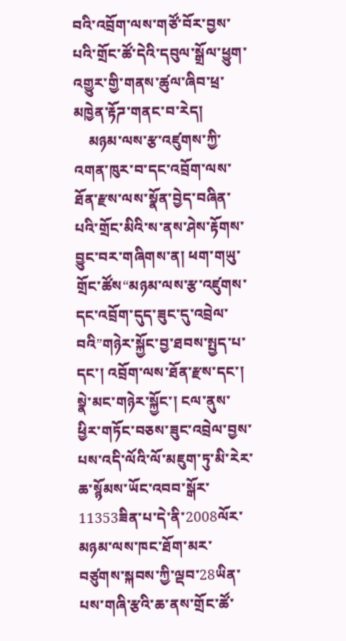བའི་འབྲོག་ལས་གཙོ་བོར་བྱས་པའི་གྲོང་ཚོ་དེའི་དབུལ་སྒྲོལ་ཕྱུག་འགྱུར་གྱི་གནས་ཚུལ་ཞིབ་ཕྲ་མཁྱེན་རྟོཌ་གནང་བ་རེད།
    མཉམ་ལས་རྩ་འཛུགས་ཀྱི་འགན་ཁུར་བ་དང་འབྲོག་ལས་ཐོན་རྫས་ལས་སྣོན་བྱེད་བཞིན་པའི་གྲོང་མིའི་ས་ནས་ཤེས་རྟོགས་བྱུང་བར་གཞིགས་ན། ཕག་གཡུ་གྲོང་ཚོས“མཉམ་ལས་རྩ་འཛུགས་དང་འབྲོག་དུད་ཟུང་དུ་འབྲེལ་བའི”གཉེར་སྐྱོང་བྱ་ཐབས་སྤྱད་པ་དང་། འབྲོག་ལས་ཐོན་རྫས་དང་། སྣེ་མང་གཉེར་སྐྱོང་། ངལ་ནུས་ཕྱིར་གཏོང་བཅས་ཟུང་འབྲེལ་བྱས་པས་འདི་ལོའི་ལོ་མཇུག་ཏུ་མི་རེར་ཆ་སྙོམས་ཡོང་འབབ་སྒོར་11353ཟིན་པ་དེ་ནི་2008ལོར་མཉམ་ལས་ཁང་ཐོག་མར་བཙུགས་སྐབས་ཀྱི་ལྡབ་28ཡིན་པས་གཞི་རྩའི་ཆ་ནས་གྲོང་ཚོ་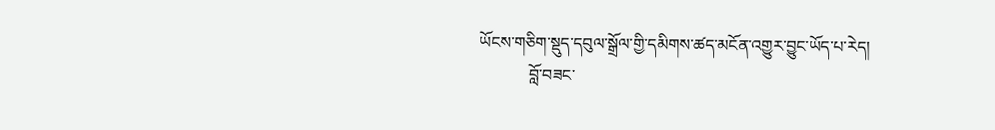ཡོངས་གཅིག་སྡུད་དབུལ་སྒྲོལ་གྱི་དམིགས་ཚད་མངོན་འགྱུར་བྱུང་ཡོད་པ་རེད།
            བློ་བཟང་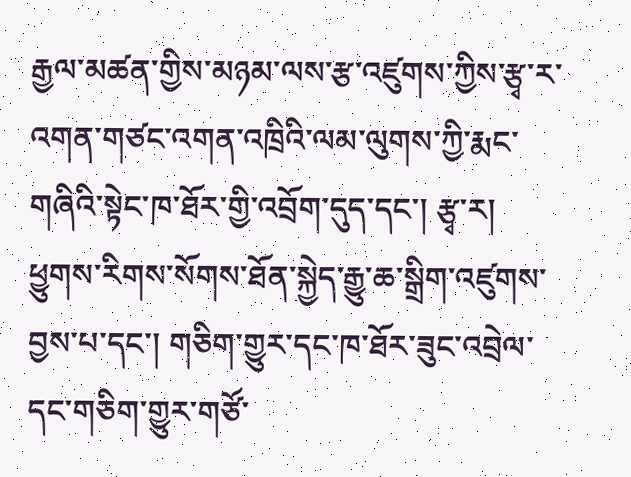རྒྱལ་མཚན་གྱིས་མཉམ་ལས་རྩ་འཛུགས་ཀྱིས་རྩྭ་ར་འགན་གཙང་འགན་འཁྲིའི་ལམ་ལུགས་ཀྱི་རྨང་གཞིའི་སྟེང་ཁ་ཐོར་གྱི་འབྲོག་དུད་དང་། རྩྭ་ར། ཕྱུགས་རིགས་སོགས་ཐོན་སྐྱེད་རྒྱུ་ཆ་སྒྲིག་འཛུགས་བྱས་པ་དང་། གཅིག་གྱུར་དང་ཁ་ཐོར་ཟུང་འབྲེལ་དང་གཅིག་གྱུར་གཙོ་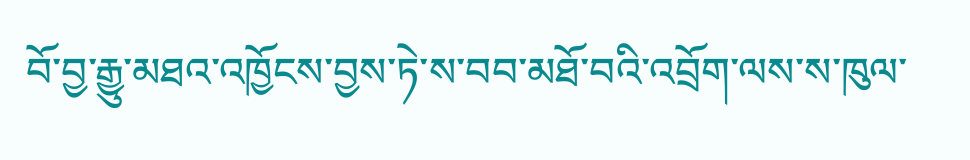བོ་བྱ་རྒྱུ་མཐའ་འཁྱོངས་བྱས་ཏེ་ས་བབ་མཐོ་བའི་འབྲོག་ལས་ས་ཁུལ་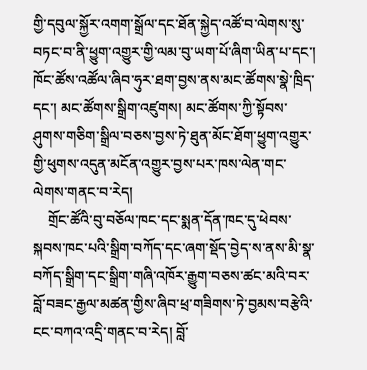གྱི་དབུལ་སྐྱོར་འགག་སྒྲོལ་དང་ཐོན་སྐྱེད་འཚོ་བ་ལེགས་སུ་བཏང་བ་ནི་ཕྱུག་འགྱུར་གྱི་ལམ་བུ་ཡག་པོ་ཞིག་ཡིན་པ་དང་། ཁོང་ཚོས་འཚོལ་ཞིབ་ཧུར་ཐག་བྱས་ནས་མང་ཚོགས་སྣེ་ཁྲིད་དང་། མང་ཚོགས་སྒྲིག་འཛུགས། མང་ཚོགས་ཀྱི་སྟོབས་ཤུགས་གཅིག་སྒྲིལ་བཅས་བྱས་ཏེ་ཐུན་མོང་ཐོག་ཕྱུག་འགྱུར་གྱི་ཕུགས་འདུན་མངོན་འགྱུར་བྱས་པར་ཁས་ལེན་གང་ལེགས་གནང་བ་རེད།
    གྲོང་ཚོའི་བུ་བཅོལ་ཁང་དང་སྨན་དོན་ཁང་དུ་ཕེབས་སྐབས་ཁང་པའི་སྒྲིག་བཀོད་དང་ཞག་སྡོད་བྱེད་ས་ནས་མི་སྣ་བཀོད་སྒྲིག་དང་སྒྲིག་གཞི་འཁོར་རྒྱུག་བཅས་ཚང་མའི་བར་བློ་བཟང་རྒྱལ་མཚན་གྱིས་ཞིབ་ཕྲ་གཟིགས་ཏེ་བྱམས་བརྩེའི་ངང་བཀའ་འདྲི་གནང་བ་རེད། བློ་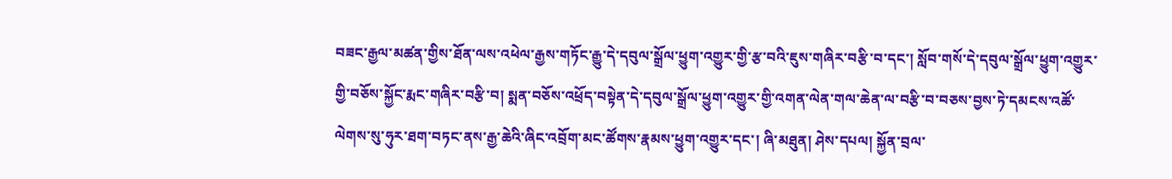བཟང་རྒྱལ་མཚན་གྱིས་ཐོན་ལས་འཕེལ་རྒྱས་གཏོང་རྒྱུ་དེ་དབུལ་སྒྲོལ་ཕྱུག་འགྱུར་གྱི་རྩ་བའི་ཇུས་གཞིར་བརྩི་བ་དང་། སློབ་གསོ་དེ་དབུལ་སྒྲོལ་ཕྱུག་འགྱུར་གྱི་བཅོས་སྐྱོང་རྨང་གཞིར་བརྩི་བ། སྨན་བཅོས་འཕྲོད་བསྟེན་དེ་དབུལ་སྒྲོལ་ཕྱུག་འགྱུར་གྱི་འགན་ལེན་གལ་ཆེན་ལ་བརྩི་བ་བཅས་བྱས་ཏེ་དམངས་འཚོ་ལེགས་སུ་ཧུར་ཐག་བཏང་ནས་རྒྱ་ཆེའི་ཞིང་འབྲོག་མང་ཚོགས་རྣམས་ཕྱུག་འགྱུར་དང་། ཞི་མཐུན། ཤེས་དཔལ། སྐྱོན་བྲལ་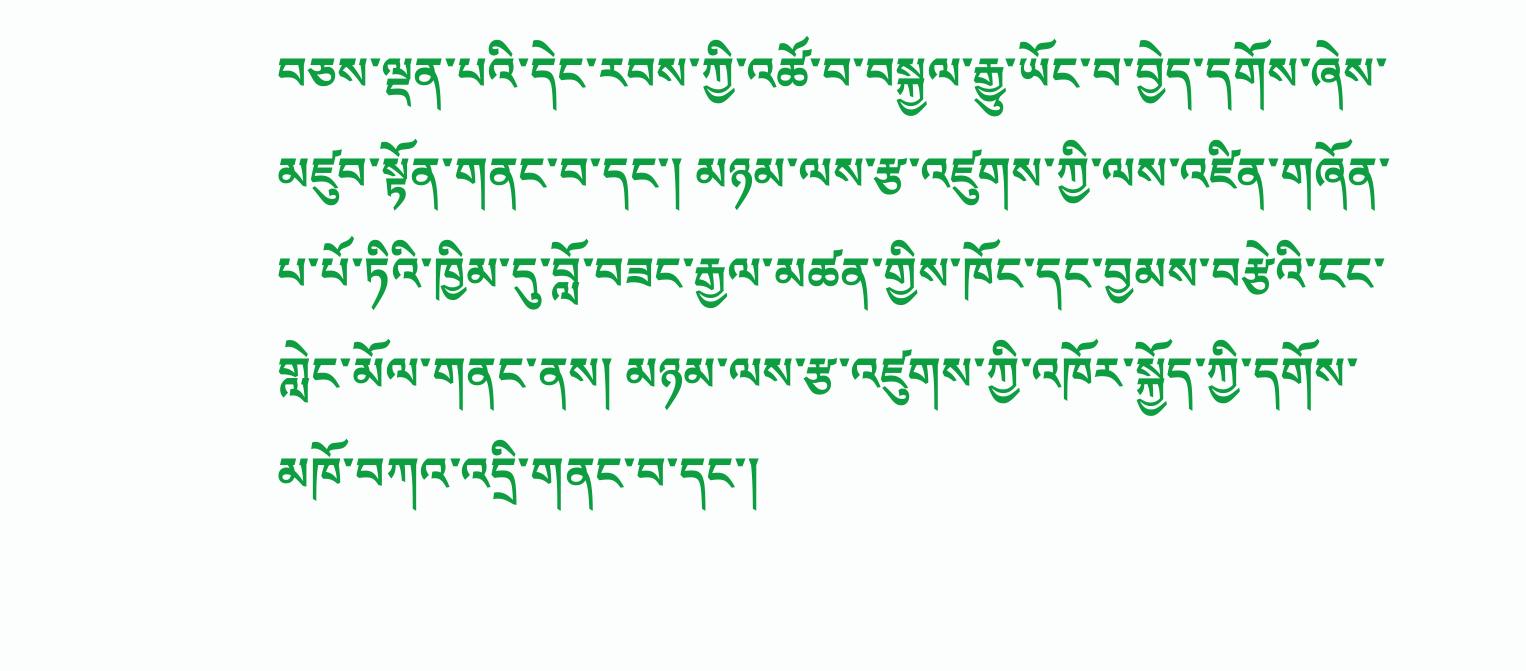བཅས་ལྡན་པའི་དེང་རབས་ཀྱི་འཚོ་བ་བསྐྱལ་རྒྱུ་ཡོང་བ་བྱེད་དགོས་ཞེས་མཛུབ་སྟོན་གནང་བ་དང་། མཉམ་ལས་རྩ་འཛུགས་ཀྱི་ལས་འཛིན་གཞོན་པ་པོ་ཏིའི་ཁྱིམ་དུ་བློ་བཟང་རྒྱལ་མཚན་གྱིས་ཁོང་དང་བྱམས་བརྩེའི་ངང་གླེང་མོལ་གནང་ནས། མཉམ་ལས་རྩ་འཛུགས་ཀྱི་འཁོར་སྐྱོད་ཀྱི་དགོས་མཁོ་བཀའ་འདྲི་གནང་བ་དང་།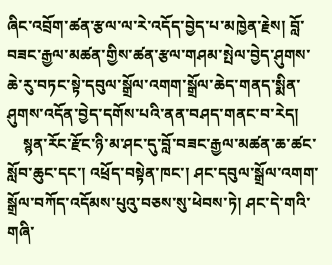ཞིང་འབྲོག་ཚན་རྩལ་ལ་རེ་འདོད་བྱེད་པ་མཁྱེན་རྗེས། བློ་བཟང་རྒྱལ་མཚན་གྱིས་ཚན་རྩལ་གཤམ་སྤེལ་བྱེད་ཤུགས་ཆེ་རུ་བཏང་སྟེ་དབུལ་སྒྲོལ་འགག་སྒྲོལ་ཆེད་གནད་སྨིན་ཤུགས་འདོན་བྱེད་དགོས་པའི་ནན་བཤད་གནང་བ་རེད།
    སྙན་རོང་རྫོང་ཉི་མ་ཤང་དུ་བློ་བཟང་རྒྱལ་མཚན་ཆ་ཚང་སློབ་ཆུང་དང་། འཕྲོད་བསྟེན་ཁང་། ཤང་དབུལ་སྒྲོལ་འགག་སྒྲོལ་བཀོད་འདོམས་པུའུ་བཅས་སུ་ཕེབས་ཏེ། ཤང་དེ་གའི་གཞི་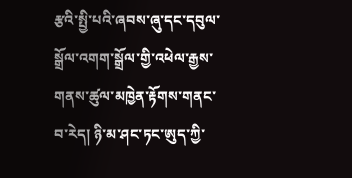རྩའི་སྤྱི་པའི་ཞབས་ཞུ་དང་དབུལ་སྒྲོལ་འགག་སྒྲོལ་གྱི་འཕེལ་རྒྱས་གནས་ཚུལ་མཁྱེན་རྟོགས་གནང་བ་རེད། ཉི་མ་ཤང་ཏང་ཨུད་ཀྱི་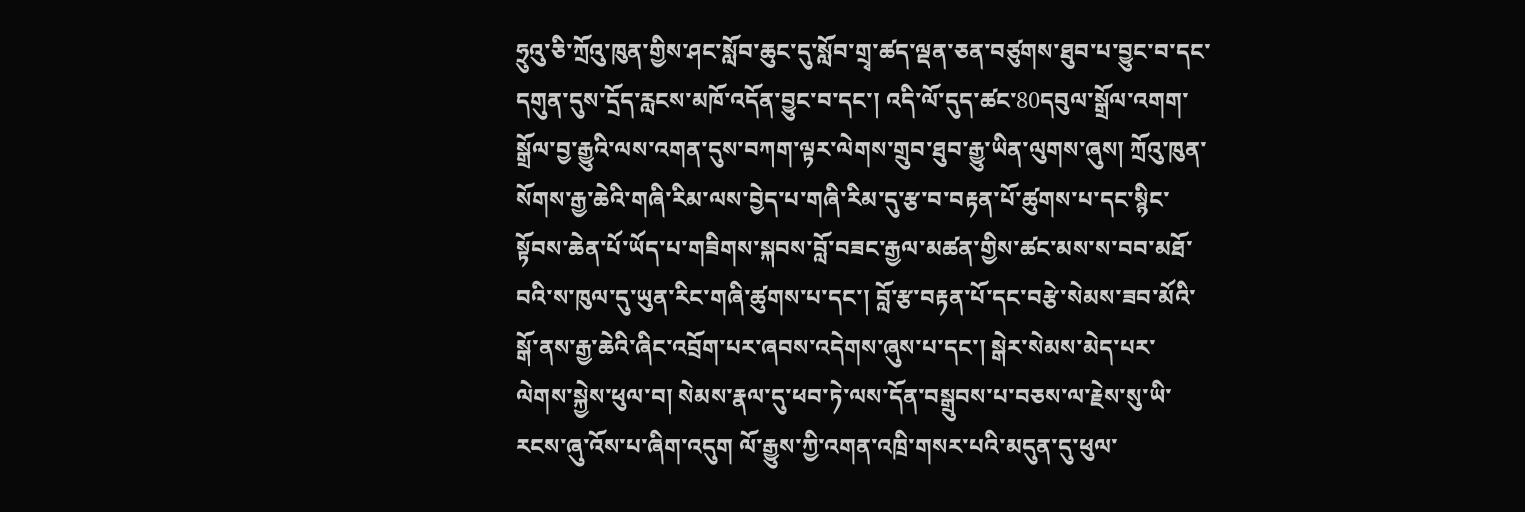ཧྲུའུ་ཅི་ཀྲོའུ་ཁུན་གྱིས་ཤང་སློབ་ཆུང་དུ་སློབ་གྲྭ་ཚད་ལྡན་ཅན་བཙུགས་ཐུབ་པ་བྱུང་བ་དང་དགུན་དུས་དྲོད་རླངས་མཁོ་འདོན་བྱུང་བ་དང་། འདི་ལོ་དུད་ཚང་80དབུལ་སྒྲོལ་འགག་སྒྲོལ་བྱ་རྒྱུའི་ལས་འགན་དུས་བཀག་ལྟར་ལེགས་གྲུབ་ཐུབ་རྒྱུ་ཡིན་ལུགས་ཞུས། ཀྲོའུ་ཁུན་སོགས་རྒྱ་ཆེའི་གཞི་རིམ་ལས་བྱེད་པ་གཞི་རིམ་དུ་རྩ་བ་བརྟན་པོ་ཚུགས་པ་དང་སྙིང་སྟོབས་ཆེན་པོ་ཡོད་པ་གཟིགས་སྐབས་བློ་བཟང་རྒྱལ་མཚན་གྱིས་ཚང་མས་ས་བབ་མཐོ་བའི་ས་ཁུལ་དུ་ཡུན་རིང་གཞི་ཚུགས་པ་དང་། བློ་རྩ་བརྟན་པོ་དང་བརྩེ་སེམས་ཟབ་མོའི་སྒོ་ནས་རྒྱ་ཆེའི་ཞིང་འབྲོག་པར་ཞབས་འདེགས་ཞུས་པ་དང་། སྒེར་སེམས་མེད་པར་ལེགས་སྐྱེས་ཕུལ་བ། སེམས་རྣལ་དུ་ཕབ་ཏེ་ལས་དོན་བསྒྲུབས་པ་བཅས་ལ་རྗེས་སུ་ཡི་རངས་ཞུ་འོས་པ་ཞིག་འདུག ལོ་རྒྱུས་ཀྱི་འགན་འཁྲི་གསར་པའི་མདུན་དུ་ཕུལ་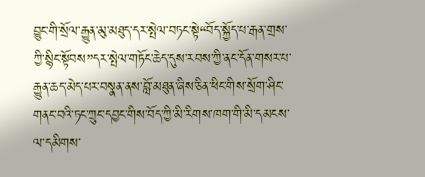བྱུང་གི་སྲོལ་རྒྱུན་མུ་མཐུད་དར་སྤེལ་བཏང་སྟེ“བོད་སྐྱོད་པ་རྒན་གྲས་ཀྱི་སྙིང་སྟོབས”དར་སྤེལ་གཏོང་ཆེད་དུས་རབས་ཀྱི་ནང་དོན་གསར་པ་རྒྱུན་ཆད་མེད་པར་བསྣན་ནས་བློ་མཐུན་ཞིས་ཅིན་ཕིང་གིས་སྲོག་ཤིང་གནང་བའི་ཏང་ཀྲུང་དབྱང་གིས་བོད་ཀྱི་མི་རིགས་ཁག་གི་མི་དམངས་ལ་དམིགས་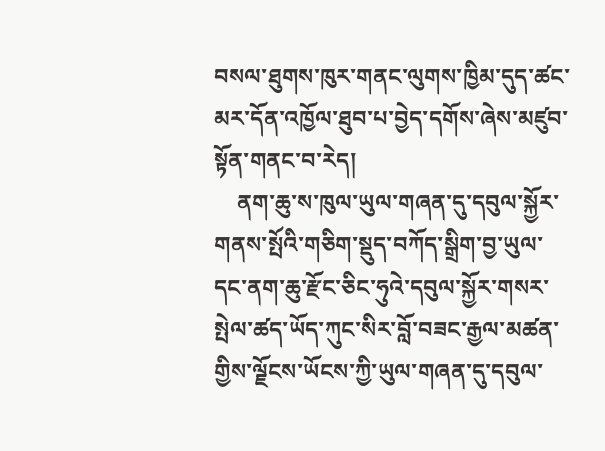བསལ་ཐུགས་ཁུར་གནང་ལུགས་ཁྱིམ་དུད་ཚང་མར་དོན་འཁྱོལ་ཐུབ་པ་བྱེད་དགོས་ཞེས་མཛུབ་སྟོན་གནང་བ་རེད།
    ནག་ཆུ་ས་ཁུལ་ཡུལ་གཞན་དུ་དབུལ་སྐྱོར་གནས་སྤོའི་གཅིག་སྡུད་བཀོད་སྒྲིག་བྱ་ཡུལ་དང་ནག་ཆུ་རྫོང་ཅིང་ཧུའེ་དབུལ་སྐྱོར་གསར་སྤེལ་ཚད་ཡོད་ཀུང་སིར་བློ་བཟང་རྒྱལ་མཚན་གྱིས་ལྗོངས་ཡོངས་ཀྱི་ཡུལ་གཞན་དུ་དབུལ་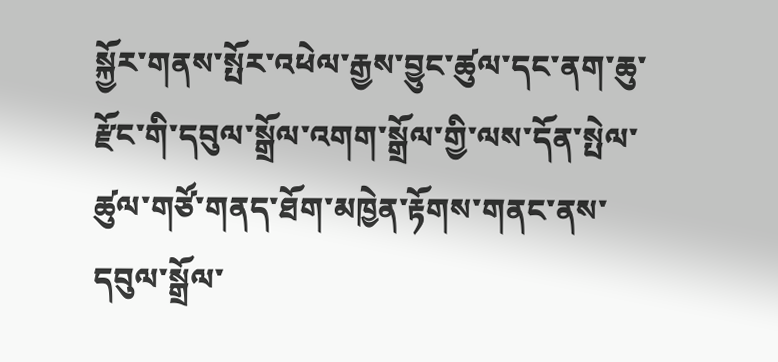སྐྱོར་གནས་སྤོར་འཕེལ་རྒྱས་བྱུང་ཚུལ་དང་ནག་ཆུ་རྫོང་གི་དབུལ་སྒྲོལ་འགག་སྒྲོལ་གྱི་ལས་དོན་སྤེལ་ཚུལ་གཙོ་གནད་ཐོག་མཁྱེན་རྟོགས་གནང་ནས་དབུལ་སྒྲོལ་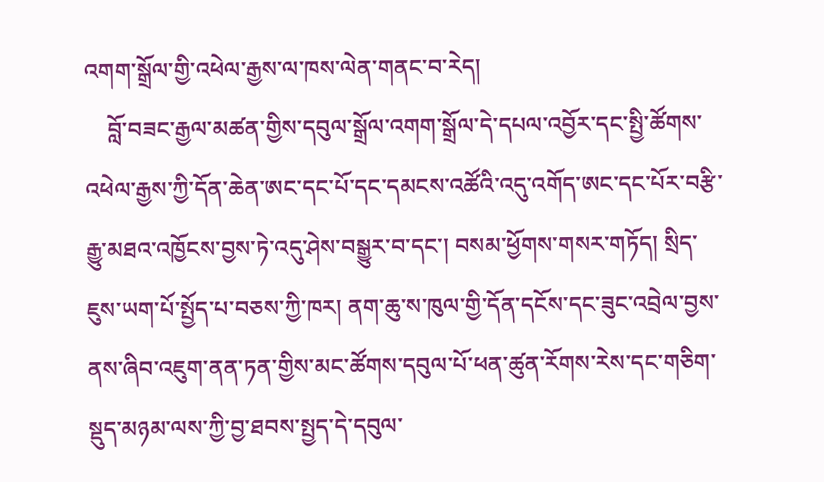འགག་སྒྲོལ་གྱི་འཕེལ་རྒྱས་ལ་ཁས་ལེན་གནང་བ་རེད།
    བློ་བཟང་རྒྱལ་མཚན་གྱིས་དབུལ་སྒྲོལ་འགག་སྒྲོལ་དེ་དཔལ་འབྱོར་དང་སྤྱི་ཚོགས་འཕེལ་རྒྱས་ཀྱི་དོན་ཆེན་ཨང་དང་པོ་དང་དམངས་འཚོའི་འདུ་འགོད་ཨང་དང་པོར་བརྩི་རྒྱུ་མཐའ་འཁྱོངས་བྱས་ཏེ་འདུ་ཤེས་བསྒྱུར་བ་དང་། བསམ་ཕྱོགས་གསར་གཏོད། སྲིད་ཇུས་ཡག་པོ་སྤྱོད་པ་བཅས་ཀྱི་ཁར། ནག་ཆུ་ས་ཁུལ་གྱི་དོན་དངོས་དང་ཟུང་འབྲེལ་བྱས་ནས་ཞིབ་འཇུག་ནན་ཏན་གྱིས་མང་ཚོགས་དབུལ་པོ་ཕན་ཚུན་རོགས་རེས་དང་གཅིག་སྡུད་མཉམ་ལས་ཀྱི་བྱ་ཐབས་སྤྱད་དེ་དབུལ་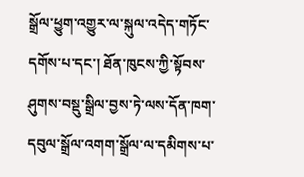སྒྲོལ་ཕྱུག་འགྱུར་ལ་སྐུལ་འདེད་གཏོང་དགོས་པ་དང་། ཐོན་ཁུངས་ཀྱི་སྟོབས་ཤུགས་བསྡུ་སྒྲིལ་བྱས་ཏེ་ལས་དོན་ཁག་དབུལ་སྒྲོལ་འགག་སྒྲོལ་ལ་དམིགས་པ་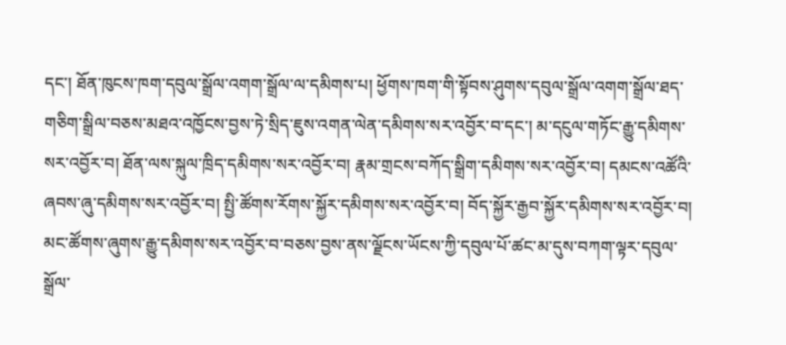དང་། ཐོན་ཁུངས་ཁག་དབུལ་སྒྲོལ་འགག་སྒྲོལ་ལ་དམིགས་པ། ཕྱོགས་ཁག་གི་སྟོབས་ཤུགས་དབུལ་སྒྲོལ་འགག་སྒྲོལ་ཐད་གཅིག་སྒྲིལ་བཅས་མཐའ་འཁྱོངས་བྱས་ཏེ་སྲིད་ཇུས་འགན་ལེན་དམིགས་སར་འབྱོར་བ་དང་། མ་དངུལ་གཏོང་རྒྱུ་དམིགས་སར་འབྱོར་བ། ཐོན་ལས་སྐུལ་ཁྲིད་དམིགས་སར་འབྱོར་བ། རྣམ་གྲངས་བཀོད་སྒྲིག་དམིགས་སར་འབྱོར་བ། དམངས་འཚོའི་ཞབས་ཞུ་དམིགས་སར་འབྱོར་བ། སྤྱི་ཚོགས་རོགས་སྐྱོར་དམིགས་སར་འབྱོར་བ། བོད་སྐྱོར་རྒྱབ་སྐྱོར་དམིགས་སར་འབྱོར་བ། མང་ཚོགས་ཞུགས་རྒྱུ་དམིགས་སར་འབྱོར་བ་བཅས་བྱས་ནས་ལྗོངས་ཡོངས་ཀྱི་དབུལ་པོ་ཚང་མ་དུས་བཀག་ལྟར་དབུལ་སྒྲོལ་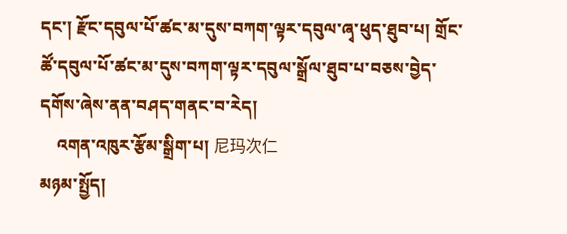དང་། རྫོང་དབུལ་པོ་ཚང་མ་དུས་བཀག་ལྟར་དབུལ་ཞྭ་ཕུད་ཐུབ་པ། གྲོང་ཚོ་དབུལ་པོ་ཚང་མ་དུས་བཀག་ལྟར་དབུལ་སྒྲོལ་ཐུབ་པ་བཅས་བྱེད་དགོས་ཞེས་ནན་བཤད་གནང་བ་རེད།
    འགན་འཁུར་རྩོམ་སྒྲིག་པ། 尼玛次仁
མཉམ་སྤྱོད།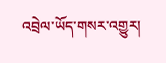འབྲེལ་ཡོད་གསར་འགྱུར།